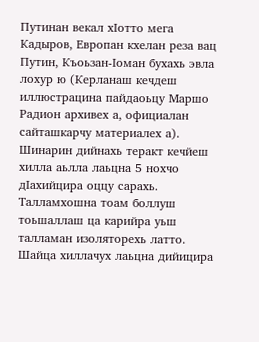Путинан векал хIотто мега Кадыров, Европан кхелан реза вац Путин, Къоьзан-Iоман бухахь эвла лохур ю (Керланаш кечдеш иллюстрацина пайдаоьцу Маршо Радион архивех а, официалан сайташкарчу материалех а).
Шинарин дийнахь теракт кечйеш хилла аьлла лаьцна 5 нохчо дIахийцира оццу сарахь. Талламхошна тоам боллуш тоьшаллаш ца карийра уьш талламан изоляторехь латто. Шайца хиллачух лаьцна дийицира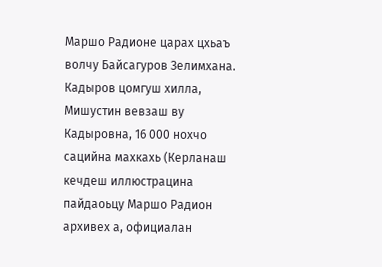Маршо Радионе царах цхьаъ волчу Байсагуров Зелимхана.
Кадыров цомгуш хилла, Мишустин вевзаш ву Кадыровна, 16 000 нохчо сацийна махкахь (Керланаш кечдеш иллюстрацина пайдаоьцу Маршо Радион архивех а, официалан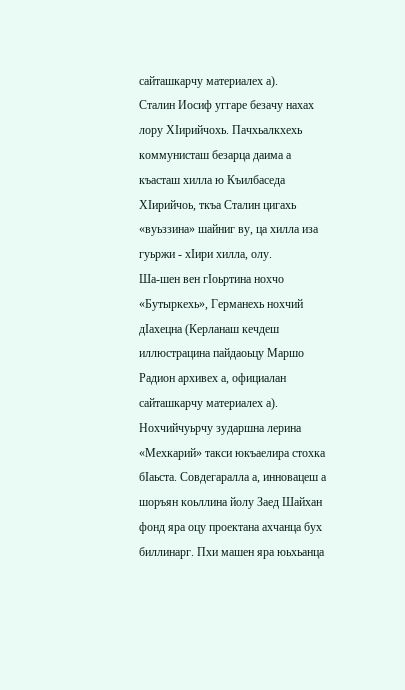сайташкарчу материалех а).
Сталин Иосиф уггаре безачу нахах лору ХIирийчохь. Пачхьалкхехь коммунисташ безарца даима а къасташ хилла ю Къилбаседа ХIирийчоь, ткъа Сталин цигахь «вуьззина» шайниг ву, ца хилла иза гуьржи - хIири хилла, олу.
Ша-шен вен гIоьртина нохчо «Бутыркехь», Германехь нохчий дIахецна (Керланаш кечдеш иллюстрацина пайдаоьцу Маршо Радион архивех а, официалан сайташкарчу материалех а).
Нохчийчуьрчу зударшна лерина «Мехкарий» такси юкъаелира стохка бIаьста. Совдегаралла а, инновацеш а шоръян коьллина йолу Заед Шайхан фонд яра оцу проектана ахчанца бух биллинарг. Пхи машен яра юьхьанца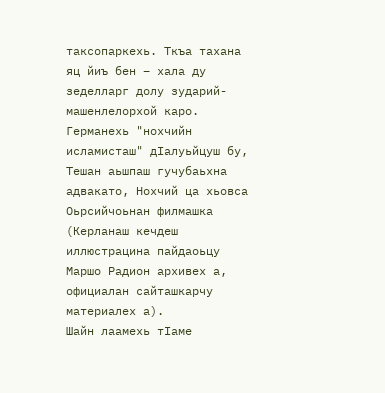таксопаркехь. Ткъа тахана яц йиъ бен – хала ду зеделларг долу зударий-машенлелорхой каро.
Германехь "нохчийн исламисташ" дIалуьйцуш бу, Тешан аьшпаш гучубаьхна адвакато, Нохчий ца хьовса Оьрсийчоьнан филмашка (Керланаш кечдеш иллюстрацина пайдаоьцу Маршо Радион архивех а, официалан сайташкарчу материалех а).
Шайн лаамехь тIаме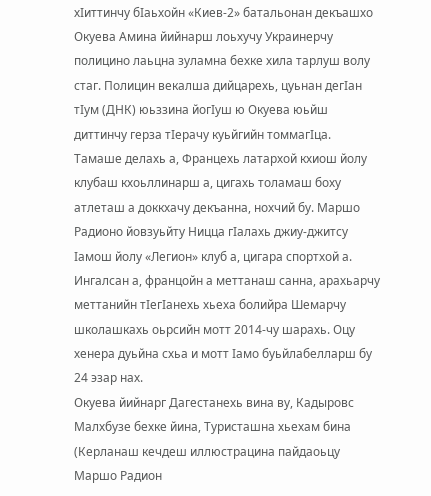хIиттинчу бIаьхойн «Киев-2» батальонан декъашхо Окуева Амина йийнарш лоьхучу Украинерчу полицино лаьцна зуламна бехке хила тарлуш волу стаг. Полицин векалша дийцарехь, цуьнан дегIан тIум (ДНК) юьззина йогIуш ю Окуева юьйш диттинчу герза тIерачу куьйгийн томмагIца.
Тамаше делахь а, Францехь латархой кхиош йолу клубаш кхоьллинарш а, цигахь толамаш боху атлеташ а доккхачу декъанна, нохчий бу. Маршо Радионо йовзуьйту Ницца гIалахь джиу-джитсу Iамош йолу «Легион» клуб а, цигара спортхой а.
Ингалсан а, францойн а меттанаш санна, арахьарчу меттанийн тIегIанехь хьеха болийра Шемарчу школашкахь оьрсийн мотт 2014-чу шарахь. Оцу хенера дуьйна схьа и мотт Iамо буьйлабелларш бу 24 эзар нах.
Окуева йийнарг Дагестанехь вина ву, Кадыровс Малхбузе бехке йина, Туристашна хьехам бина (Керланаш кечдеш иллюстрацина пайдаоьцу Маршо Радион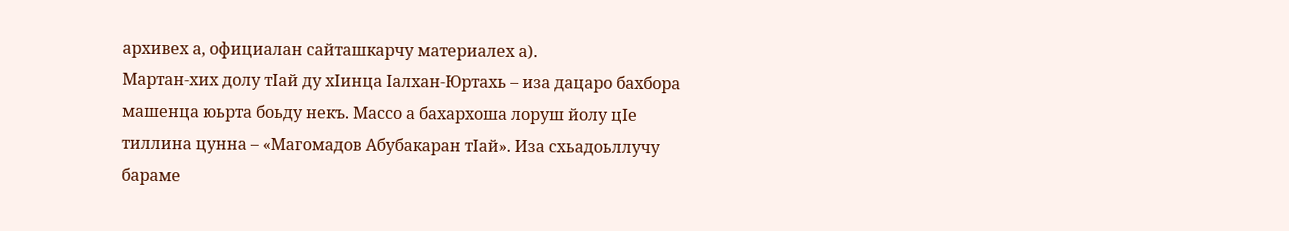архивех а, официалан сайташкарчу материалех а).
Мартан-хих долу тIай ду хIинца Iалхан-Юртахь – иза дацаро бахбора машенца юьрта боьду некъ. Массо а бахархоша лоруш йолу цIе тиллина цунна – «Магомадов Абубакаран тIай». Иза схьадоьллучу бараме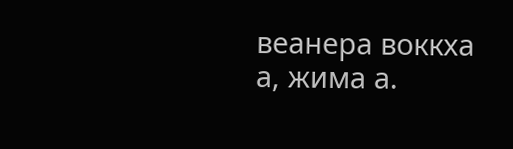веанера воккха а, жима а.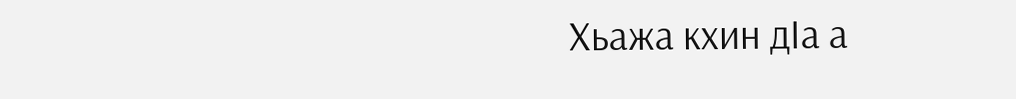Хьажа кхин дIа а